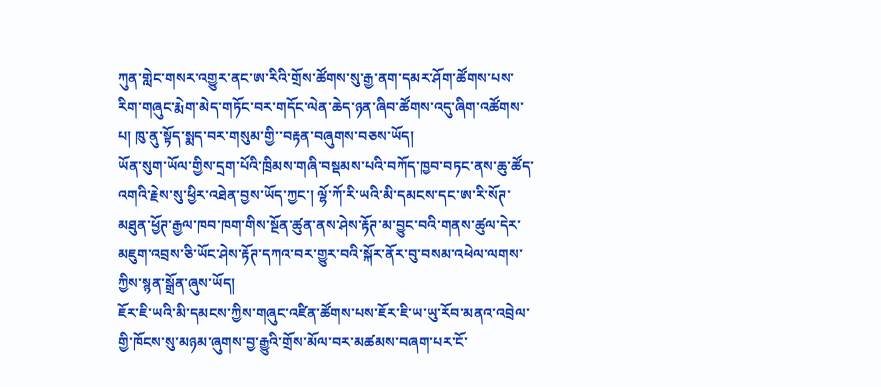ཀུན་གླེང་གསར་འགྱུར་ནང་ཨ་རིའི་གྲོས་ཚོགས་སུ་རྒྱ་ནག་དམར་ཤོག་ཚོགས་པས་རིག་གཞུང་རྨེག་མེད་གཏོང་བར་གདོང་ལེན་ཆེད་ཉན་ཞིབ་ཚོགས་འདུ་ཞིག་འཚོགས་པ། ཁུ་ནུ་སྟོད་སྨད་བར་གསུམ་གྱི་་བརྟན་བཞུགས་བཅས་ཡོད།
ཡོན་སུག་ཡོལ་གྱིས་དྲག་པོའི་ཁྲིམས་གཞི་བསྡམས་པའི་བཀོད་ཁྱབ་བཏང་ནས་ཆུ་ཚོད་འགའི་རྗེས་སུ་ཕྱིར་འཐེན་བྱས་ཡོད་ཀྱང་། ལྷོ་ཀོ་རི་ཡའི་མི་དམངས་དང་ཨ་རི་སོཊ་མཐུན་ཕྱོཊ་རྒྱལ་ཁབ་ཁག་གིས་སྔོན་ཚུན་ནས་ཤེས་རྟོཊ་མ་བྱུང་བའི་གནས་ཚུལ་དེར་མཇུག་འབྲས་ཅི་ཡོང་ཤེས་རྟོཊ་དཀའ་བར་གྱུར་བའི་སྐོར་ནོར་བུ་བསམ་འཕེལ་ལགས་ཀྱིས་སྙན་སྒྲོན་ཞུས་ཡོད།
ཇོར་ཇི་ཡའི་མི་དམངས་ཀྱིས་གཞུང་འཛིན་ཚོགས་པས་ཇོར་ཇི་ཡ་ཡུ་རོབ་མནའ་འབྲེལ་གྱི་ཁོངས་སུ་མཉམ་ཞུགས་བྱ་རྒྱུའི་གྲོས་མོལ་བར་མཚམས་བཞག་པར་ངོ་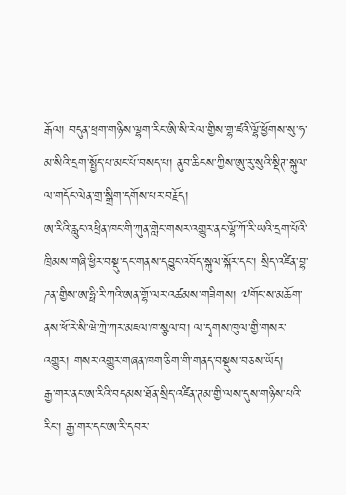རྒོལ། བདུན་ཕྲག་གཉིས་ལྷག་རིང་ཨི་སི་རེལ་གྱིས་གྷ་ཛའི་ལྷོ་ཕྱོགས་སུ་ཧ་མ་སིའི་དྲག་སྤྱོད་པ་མང་པོ་བསད་པ། ནུབ་ཆིངས་ཀྱིས་ཨུ་རུ་སུའི་སྡིཊ་སྐུལ་ལ་གདོང་ལེན་གྲ་སྒྲིག་དགོས་པར་བརྗོད།
ཨ་རིའི་རླུང་འཕྲིན་ཁང་གི་ཀུན་གླེང་གསར་འགྱུར་ནང་ལྷོ་ཀོ་རི་ཡའི་དྲག་པོའི་ཁྲིམས་གཞི་ཕྱིར་བསྡུ་དང་གནས་དབྱུང་འབོད་སྐུལ་སྐོར་དང་། སྲིད་འཛིན་བྷ་ཌན་གྱིས་ཨ་ཧྥི་རི་ཀའི་ཨན་གྷོ་ལར་འཚམས་གཟིགས། ༧གོང་ས་མཆོག་ནས་ཕོ་རེ་སི་ཝེ་ཀྲེ་ཀར་མཇལ་ཁ་སྩལ་བ། ལ་དྭགས་ཁུལ་གྱི་གསར་འགྱུར། གསར་འགྱུར་གཞན་ཁག་ཅིག་གི་གནད་བསྡུས་བཅས་ཡོད།
རྒྱ་གར་ནང་ཨ་རིའི་བདམས་ཐོན་སྲིད་འཛིན་ཊམ་གྱི་ལས་དུས་གཉིས་པའི་རིང་། རྒྱ་གར་དང་ཨ་རི་དབར་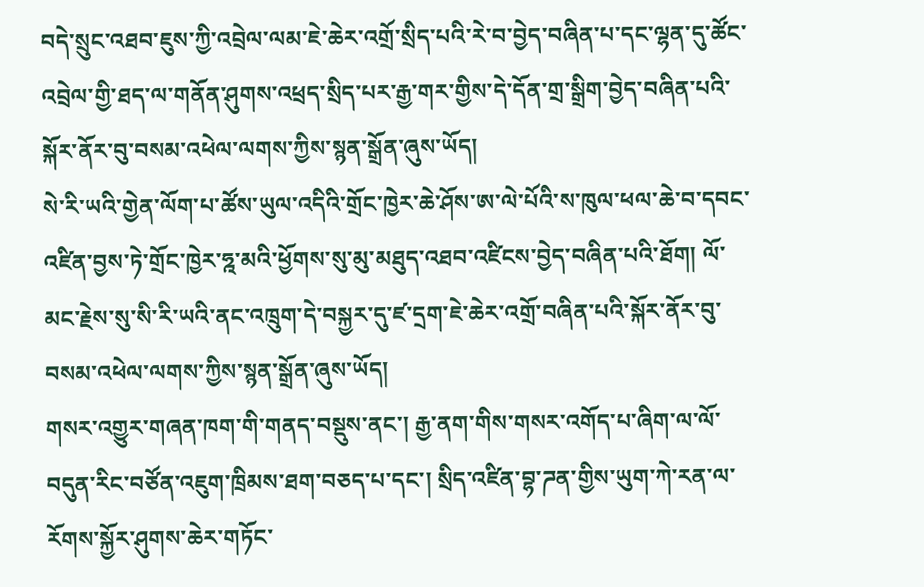བདེ་སྲུང་འཐབ་ཇུས་ཀྱི་འབྲེལ་ལམ་ཇེ་ཆེར་འགྲོ་སྲིད་པའི་རེ་བ་བྱེད་བཞིན་པ་དང་ལྷན་དུ་ཚོང་འབྲེལ་གྱི་ཐད་ལ་གནོན་ཤུགས་འཕྲད་སྲིད་པར་རྒྱ་གར་གྱིས་དེ་དོན་གྲ་སྒྲིག་བྱེད་བཞིན་པའི་སྐོར་ནོར་བུ་བསམ་འཕེལ་ལགས་ཀྱིས་སྙན་སྒྲོན་ཞུས་ཡོད།
སེ་རི་ཡའི་གྱེན་ལོག་པ་ཚོས་ཡུལ་འདིའི་གྲོང་ཁྱེར་ཆེ་ཤོས་ཨ་ལེ་པོའི་ས་ཁུལ་ཕལ་ཆེ་བ་དབང་འཛིན་བྱས་ཏེ་གྲོང་ཁྱེར་ཧྰ་མའི་ཕྱོགས་སུ་མུ་མཐུད་འཐབ་འཛིངས་བྱེད་བཞིན་པའི་ཐོག། ལོ་མང་རྗེས་སུ་སི་རི་ཡའི་ནང་འཁྲུག་དེ་བསྐྱར་དུ་ཛ་དྲག་ཇེ་ཆེར་འགྲོ་བཞིན་པའི་སྐོར་ནོར་བུ་བསམ་འཕེལ་ལགས་ཀྱིས་སྙན་སྒྲོན་ཞུས་ཡོད།
གསར་འགྱུར་གཞན་ཁག་གི་གནད་བསྡུས་ནང་། རྒྱ་ནག་གིས་གསར་འགོད་པ་ཞིག་ལ་ལོ་བདུན་རིང་བཙོན་འཇུག་ཁྲིམས་ཐག་བཅད་པ་དང་། སྲིད་འཛིན་བྷ་ཌན་གྱིས་ཡུག་ཀེ་རན་ལ་རོགས་སྐྱོར་ཤུགས་ཆེར་གཏོང་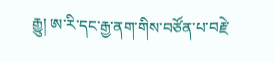རྒྱུ། ཨ་རི་དང་རྒྱ་ནག་གིས་བཙོན་པ་བརྗེ་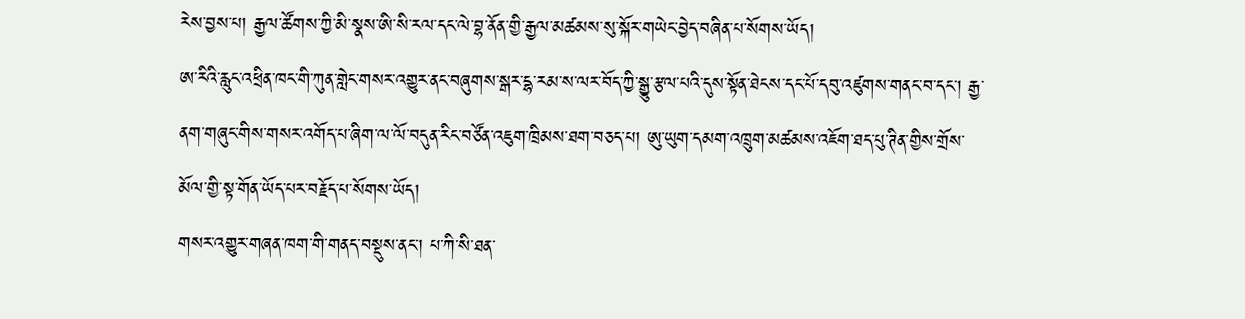རེས་བྱས་པ། རྒྱལ་ཚོགས་ཀྱི་མི་སྣས་ཨི་སི་རལ་དང་ལེ་བྷ་ནོན་གྱི་རྒྱལ་མཚམས་སུ་སྐོར་གཡེང་བྱེད་བཞིན་པ་སོགས་ཡོད།
ཨ་རིའི་རླུང་འཕྲིན་ཁང་གི་ཀུན་གླེང་གསར་འགྱུར་ནང་བཞུགས་སྒར་དྷ་རམ་ས་ལར་བོད་ཀྱི་སྒྱུ་རྩལ་པའི་དུས་སྟོན་ཐེངས་དང་པོ་དབུ་འཛུགས་གནང་བ་དང་། རྒྱ་ནག་གཞུང་གིས་གསར་འགོད་པ་ཞིག་ལ་ལོ་བདུན་རིང་བཙོན་འཇུག་ཁྲིམས་ཐག་བཅད་པ། ཨུ་ཡུག་དམག་འཁྲུག་མཚམས་འཇོག་ཐད་པུ་ཊིན་གྱིས་གྲོས་མོལ་གྱི་སྟ་གོན་ཡོད་པར་བརྗོད་པ་སོགས་ཡོད།
གསར་འགྱུར་གཞན་ཁག་གི་གནད་བསྡུས་ནང་། པ་ཀི་སི་ཐན་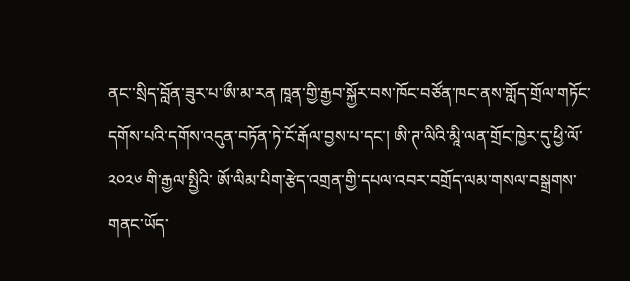ནང་་སྲིད་བློན་ཟུར་པ་ཨྀ་མ་རན ཁཱན་གྱི་རྒྱབ་སྐྱོར་བས་ཁོང་བཙོན་ཁང་ནས་གློད་གྲོལ་གཏོང་དགོས་པའི་དགོས་འདུན་བཏོན་ཏེ་ངོ་རྒོལ་བྱས་པ་དང་། ཨི་ཊ་ལིའི་མཱི་ལན་གྲོང་ཁྱེར་དུ་ཕྱི་ལོ་ ༢༠༢༦ གི་རྒྱལ་སྤྱིའི་ ཨོ་ལིམ་པིག་རྩེད་འགྲན་གྱི་དཔལ་འབར་བགྲོད་ལམ་གསལ་བསྒྲགས་གནང་ཡོད་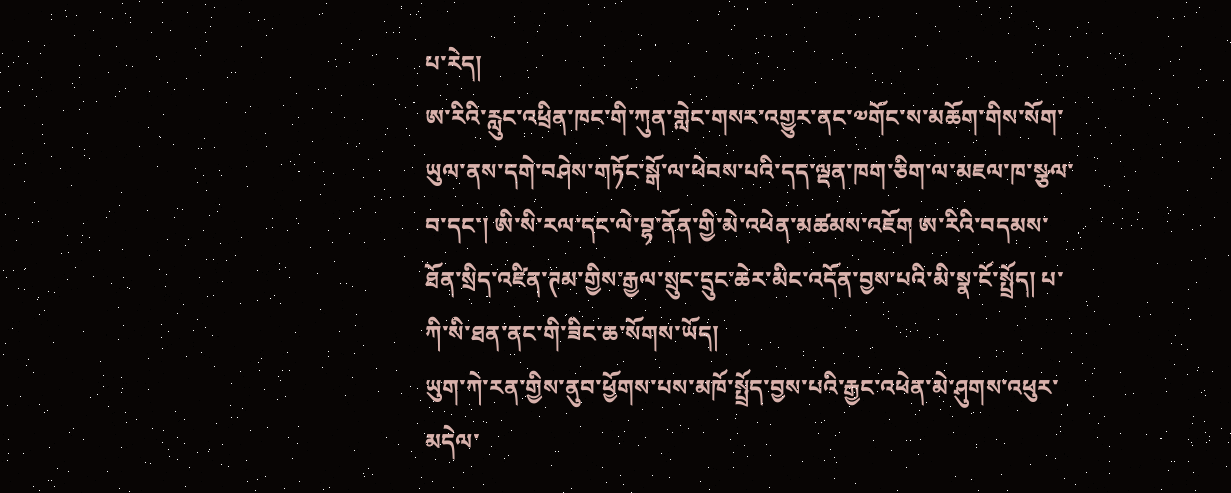པ་རེད།
ཨ་རིའི་རླུང་འཕྲིན་ཁང་གི་ཀུན་གླེང་གསར་འགྱུར་ནང་༧གོང་ས་མཆོག་གིས་སོག་ཡུལ་ནས་དགེ་བཤེས་གཏོང་སྒོ་ལ་ཕེབས་པའི་དད་ལྡན་ཁག་ཅིག་ལ་མཇལ་ཁ་སྩལ་བ་དང་། ཨི་སི་རལ་དང་ལེ་བྷ་ནོན་གྱི་མེ་འཕེན་མཚམས་འཇོག ཨ་རིའི་བདམས་ཐོན་སྲིད་འཛིན་ཊམ་གྱིས་རྒྱལ་སྲུང་དྲུང་ཆེར་མིང་འདོན་བྱས་པའི་མི་སྣ་ངོ་སྤྲོད། པ་ཀི་སི་ཐན་ནང་གི་ཟིང་ཆ་སོགས་ཡོད།
ཡུག་ཀེ་རན་གྱིས་ནུབ་ཕྱོགས་པས་མཁོ་སྤྲོད་བྱས་པའི་རྒྱང་འཕེན་མེ་ཤུགས་འཕུར་མདེལ་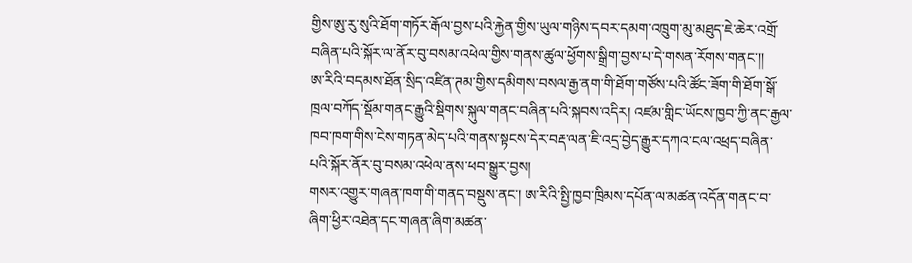གྱིས་ཨུ་རུ་སུའི་ཐོག་གཏོར་རྒོལ་བྱས་པའི་རྐྱེན་གྱིས་ཡུལ་གཉིས་དབར་དམག་འཁྲུག་མུ་མཐུད་ཇེ་ཆེར་འགྲོ་བཞིན་པའི་སྐོར་ལ་ནོར་བུ་བསམ་འཕེལ་གྱིས་གནས་ཚུལ་ཕྱོགས་སྒྲིག་བྱས་པ་དེ་གསན་རོགས་གནང་།།
ཨ་རིའི་བདམས་ཐོན་སྲིད་འཛིན་ཊམ་གྱིས་དམིགས་བསལ་རྒྱ་ནག་གི་ཐོག་གཙོས་པའི་ཚོང་ཟོག་གི་ཐོག་སྒོ་ཁྲལ་བཀོད་སྡོམ་གནང་རྒྱུའི་སྡིགས་སྐུལ་གནང་བཞིན་པའི་སྐབས་འདིར། འཛམ་གླིང་ཡོངས་ཁྱབ་ཀྱི་ནང་རྒྱལ་ཁབ་ཁག་གིས་ངེས་གཏན་མེད་པའི་གནས་སྟངས་དེར་བརྡ་ལན་ཇི་འདྲ་བྱེད་རྒྱུར་དཀའ་ངལ་འཕྲད་བཞིན་པའི་སྐོར་ནོར་བུ་བསམ་འཕེལ་ནས་ཕབ་སྒྱུར་བྱས།
གསར་འགྱུར་གཞན་ཁག་གི་གནད་བསྡུས་ནང་། ཨ་རིའི་སྤྱི་ཁྱབ་ཁྲིམས་དཔོན་ལ་མཚན་འདོན་གནང་བ་ཞིག་ཕྱིར་འཐེན་དང་གཞན་ཞིག་མཚན་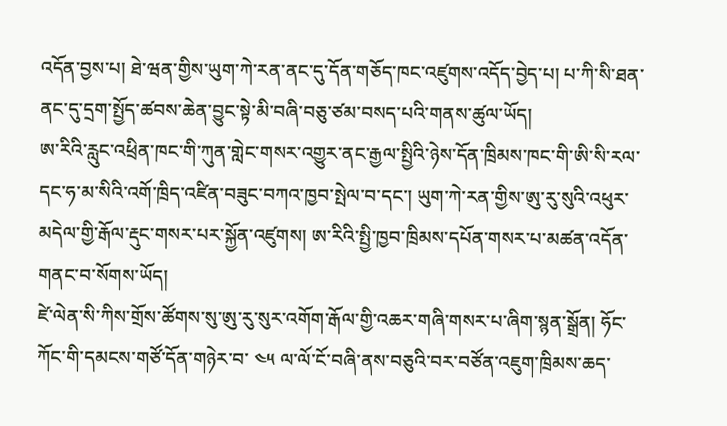འདོན་བྱས་པ། ཐེ་ཝན་གྱིས་ཡུག་ཀེ་རན་ནང་དུ་དོན་གཅོད་ཁང་འཛུགས་འདོད་བྱེད་པ། པ་ཀི་སི་ཐན་ནང་དུ་དྲག་སྤྱོད་ཚབས་ཆེན་བྱུང་སྟེ་མི་བཞི་བཅུ་ཙམ་བསད་པའི་གནས་ཚུལ་ཡོད།
ཨ་རིའི་རླུང་འཕྲིན་ཁང་གི་ཀུན་གླེང་གསར་འགྱུར་ནང་རྒྱལ་སྤྱིའི་ཉེས་དོན་ཁྲིམས་ཁང་གི་ཨི་སི་རལ་དང་ཧ་མ་སིའི་འགོ་ཁྲིད་འཛིན་བཟུང་བཀའ་ཁྱབ་སྤེལ་བ་དང་། ཡུག་ཀེ་རན་གྱིས་ཨུ་རུ་སུའི་འཕུར་མདེལ་གྱི་རྒོལ་རྡུང་གསར་པར་སྐྱོན་འཛུགས། ཨ་རིའི་སྤྱི་ཁྱབ་ཁྲིམས་དཔོན་གསར་པ་མཚན་འདོན་གནང་བ་སོགས་ཡོད།
ཛེ་ལེན་སི་ཀིས་གྲོས་ཚོགས་སུ་ཨུ་རུ་སུར་འགོག་རྒོལ་གྱི་འཆར་གཞི་གསར་པ་ཞིག་སྙན་སྒྲོན། ཧོང་ཀོང་གི་དམངས་གཙོ་དོན་གཉེར་བ་ ༤༥ ལ་ལོ་ངོ་བཞི་ནས་བཅུའི་བར་བཙོན་འཇུག་ཁྲིམས་ཆད་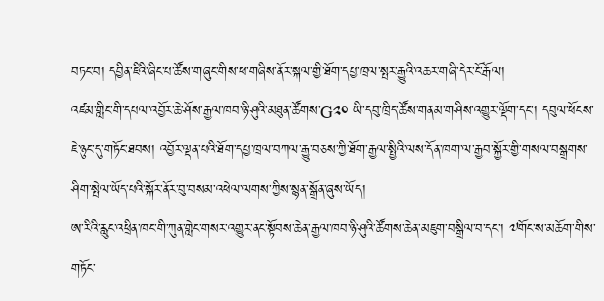བཏང་བ། དབྱིན་ཇིའི་ཞིང་པ་ཚོས་གཞུང་གིས་ཕ་གཞིས་ནོར་སྐལ་གྱི་ཐོག་དཔྱ་ཁྲལ་སྤར་རྒྱུའི་འཆར་གཞི་དེར་ངོ་རྒོལ།
འཛམ་གླིང་གི་དཔལ་འབྱོར་ཆེ་ཤོས་རྒྱལ་ཁབ་ཉི་ཤུའི་མཐུན་ཚོགས་G༢༠ ཡི་དབུ་ཁྲིད་ཚོས་གནམ་གཤིས་འགྱུར་ལྡོག་དང་། དབུལ་ཕོངས་ཇེ་ཉུང་དུ་གཏོང་ཐབས། འབྱོར་ལྡན་པའི་ཐོག་དཔྱ་ཁྲལ་བཀལ་རྒྱུ་བཅས་ཀྱི་ཐོག་རྒྱལ་སྤྱིའི་ལས་དོན་ཁག་ལ་རྒྱབ་སྐྱོར་གྱི་གསལ་བསྒྲགས་ཤིག་སྤེལ་ཡོད་པའི་སྐོར་ནོར་བུ་བསམ་འཕེལ་ལགས་ཀྱིས་སྙན་སྒྲོན་ཞུས་ཡོད།
ཨ་རིའི་རླུང་འཕྲིན་ཁང་གི་ཀུན་གླེང་གསར་འགྱུར་ནང་སྟོབས་ཆེན་རྒྱལ་ཁབ་ཉི་ཤུའི་ཚོགས་ཆེན་མཇུག་བསྒྲིལ་བ་དང་། ༧གོང་ས་མཆོག་གིས་གཏོང་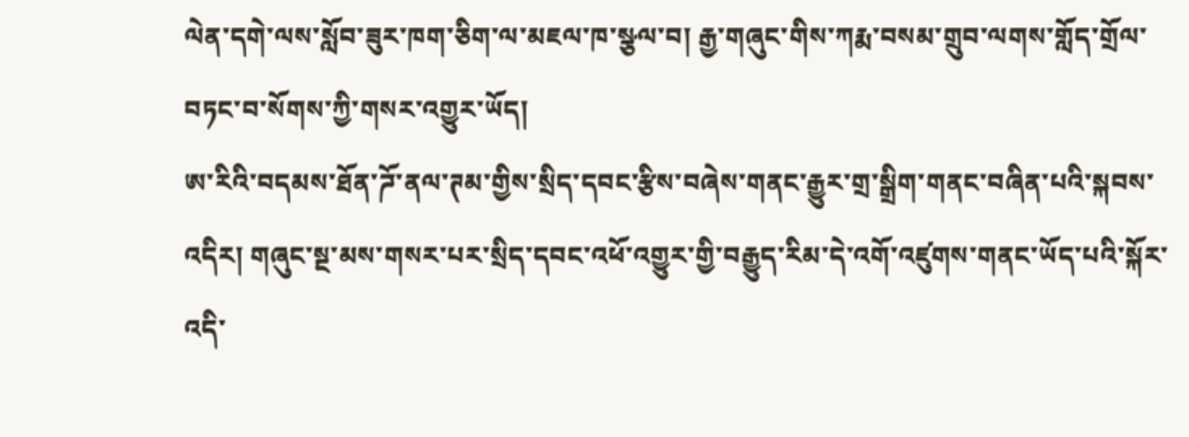ལེན་དགེ་ལས་སློབ་ཟུར་ཁག་ཅིག་ལ་མཇལ་ཁ་སྩལ་བ། རྒྱ་གཞུང་གིས་ཀརྨ་བསམ་གྲུབ་ལགས་གློད་གྲོལ་བཏང་བ་སོགས་ཀྱི་གསར་འགྱུར་ཡོད།
ཨ་རིའི་བདམས་ཐོན་ཌོ་ནལ་ཊམ་གྱིས་སྲིད་དབང་རྩིས་བཞེས་གནང་རྒྱུར་གྲ་སྒྲིག་གནང་བཞིན་པའི་སྐབས་འདིར། གཞུང་སྔ་མས་གསར་པར་སྲིད་དབང་འཕོ་འགྱུར་གྱི་བརྒྱུད་རིམ་དེ་འགོ་འཛུགས་གནང་ཡོད་པའི་སྐོར་འདི་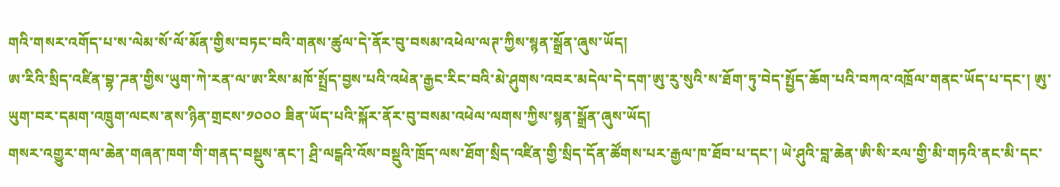གའི་གསར་འགོད་པ་ས་ལེམ་སོ་ལོ་མོན་གྱིས་བཏང་བའི་གནས་ཚུལ་དེ་ནོར་བུ་བསམ་འཕེལ་ལཊ་ཀྱིས་སྙན་སྒྲོན་ཞུས་ཡོད།
ཨ་རིའི་སྲིད་འཛིན་བྷ་ཌན་གྱིས་ཡུག་ཀེ་རན་ལ་ཨ་རིས་མཁོ་སྤྲོད་བྱས་པའི་འཕེན་རྒྱང་རིང་བའི་མེ་ཤུགས་འབར་མདེལ་དེ་དག་ཨུ་རུ་སུའི་ས་ཐོག་ཏུ་བེད་སྤྱོད་ཆོག་པའི་བཀའ་འཁྲོལ་གནང་ཡོད་པ་དང་། ཨུ་ཡུག་བར་དམག་འཁྲུག་ལངས་ནས་ཉིན་གྲངས་༡༠༠༠ ཟིན་ཡོད་པའི་སྐོར་ནོར་བུ་བསམ་འཕེལ་ལགས་ཀྱིས་སྙན་སྒྲོན་ཞུས་ཡོད།
གསར་འགྱུར་གལ་ཆེན་གཞན་ཁག་གི་གནད་བསྡུས་ནང་། ཤྲི་ལངྒའི་འོས་བསྡུའི་ཁྲོད་ལས་ཐོག་སྲིད་འཛིན་གྱི་སྲིད་དོན་ཚོགས་པར་རྒྱལ་ཁ་ཐོབ་པ་དང་། ཡེ་ཤུའི་བླ་ཆེན་ཨི་སི་རལ་གྱི་མི་གཏའི་ནང་མི་དང་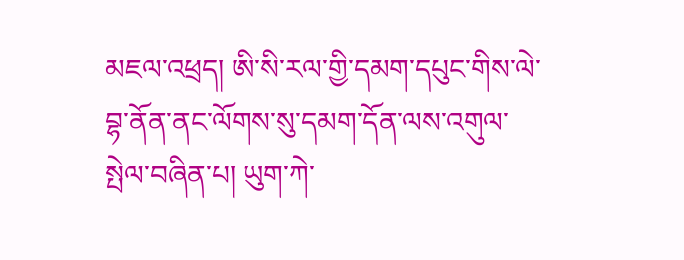མཇལ་འཕྲད། ཨི་སི་རལ་གྱི་དམག་དཔུང་གིས་ལེ་བྷ་ནོན་ནང་ལོགས་སུ་དམག་དོན་ལས་འགུལ་སྤེལ་བཞིན་པ། ཡུག་ཀེ་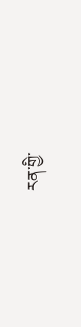རན་གྱི་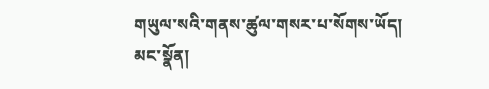གཡུལ་སའི་གནས་ཚུལ་གསར་པ་སོགས་ཡོད།
མང་སྣོན།